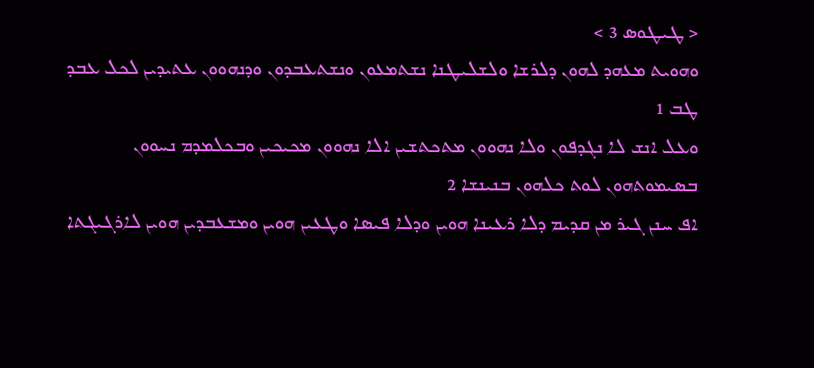< ܛܝܛܘܣ 3 >
ܘܗܘܝܬ ܡܥܗܕ ܠܗܘܢ ܕܠܪܫܐ ܘܠܫܠܝܛܢܐ ܢܫܬܡܥܘܢ ܘܢܫܬܥܒܕܘܢ ܘܕܢܗܘܘܢ ܥܬܝܕܝܢ ܠܟܠ ܥܒܕ ܛܒ 1
ܘܥܠ ܐܢܫ ܠܐ ܢܓܕܦܘܢ ܘܠܐ ܢܗܘܘܢ ܡܬܟܬܫܝܢ ܐܠܐ ܢܗܘܘܢ ܡܟܝܟܝܢ ܘܒܟܠܡܕܡ ܢܚܘܘܢ ܒܤܝܡܘܬܗܘܢ ܠܘܬ ܟܠܗܘܢ ܒܢܝܢܫܐ 2
ܐܦ ܚܢܢ ܓܝܪ ܡܢ ܩܕܝܡ ܕܠܐ ܪܥܝܢܐ ܗܘܝܢ ܘܕܠܐ ܦܝܤܐ ܘܛܥܝܢ ܗܘܝܢ ܘܡܫܥܒܕܝܢ ܗܘܝܢ ܠܐܪܓܝܓܬܐ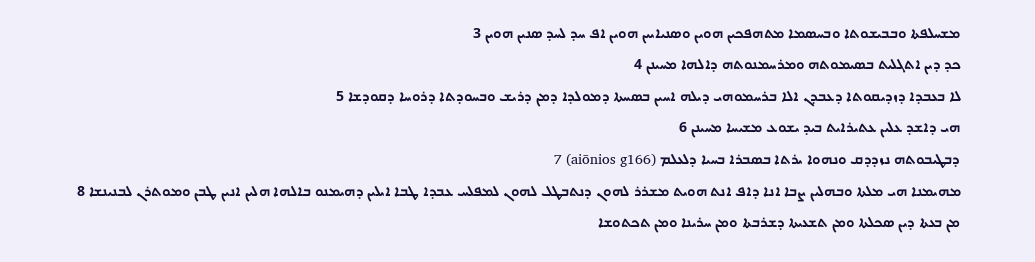ܡܫܚܠܦܬܐ ܘܒܒܝܫܘܬܐ ܘܒܚܤܡܐ ܡܬܗܦܟܝܢ ܗܘܝܢ ܘܤܢܝܐܝܝܢ ܗܘܝܢ ܐܦ ܚܕ ܠܚܕ ܤܢܝܢ ܗܘܝܢ 3
ܟܕ ܕܝܢ ܐܬܓܠܝܬ ܒܤܝܡܘܬܗ ܘܡܪܚܡܢܘܬܗ ܕܐܠܗܐ ܡܚܝܢܢ 4
ܠܐ ܒܥܒܕܐ ܕܙܕܝܩܘܬܐ ܕܥܒܕܢ ܐܠܐ ܒܪܚܡܘܗܝ ܕܝܠܗ ܐܚܝܢ ܒܤܚܬܐ ܕܡܘܠܕܐ ܕܡܢ ܕܪܝܫ ܘܒܚܘܕܬܐ ܕܪܘܚܐ ܕܩܘܕܫܐ 5
ܗܝ ܕܐܫܕ ܥܠܝܢ ܥܬܝܪܐܝܬ ܒܝܕ ܝܫܘܥ ܡܫܝܚܐ ܡܚܝܢܢ 6
ܕܒܛܝܒܘܬܗ ܢܙܕܕܩ ܘܢܗܘܐ ܝܪܬܐ ܒܤܒܪܐ ܒܚܝܐ ܕܠܥܠܡ (aiōnios g166) 7
ܡܗܝܡܢܐ ܗܝ ܡܠܬܐ ܘܒܗܠܝܢ ܨܒܐ ܐܢܐ ܕܐܦ ܐܢܬ ܗܘܝܬ ܡܫܪܪ ܠܗܘܢ ܕܢܬܒܛܠ ܠܗܘܢ ܠܡܦܠܚ ܥܒܕܐ ܛܒܐ ܐܝܠܝܢ ܕܗܝܡܢܘ ܒܐܠܗܐ ܗܠܝܢ ܐܢܝܢ ܛܒܢ ܘܡܘܬܪܢ ܠܒܢܝܢܫܐ 8
ܡܢ ܒܥܬܐ ܕܝܢ ܤܟܠܬܐ ܘܡܢ ܬܫܥܝܬܐ ܕܫܪܒܬܐ ܘܡܢ ܚܪܝܢܐ ܘܡܢ ܬܟܬܘܫܐ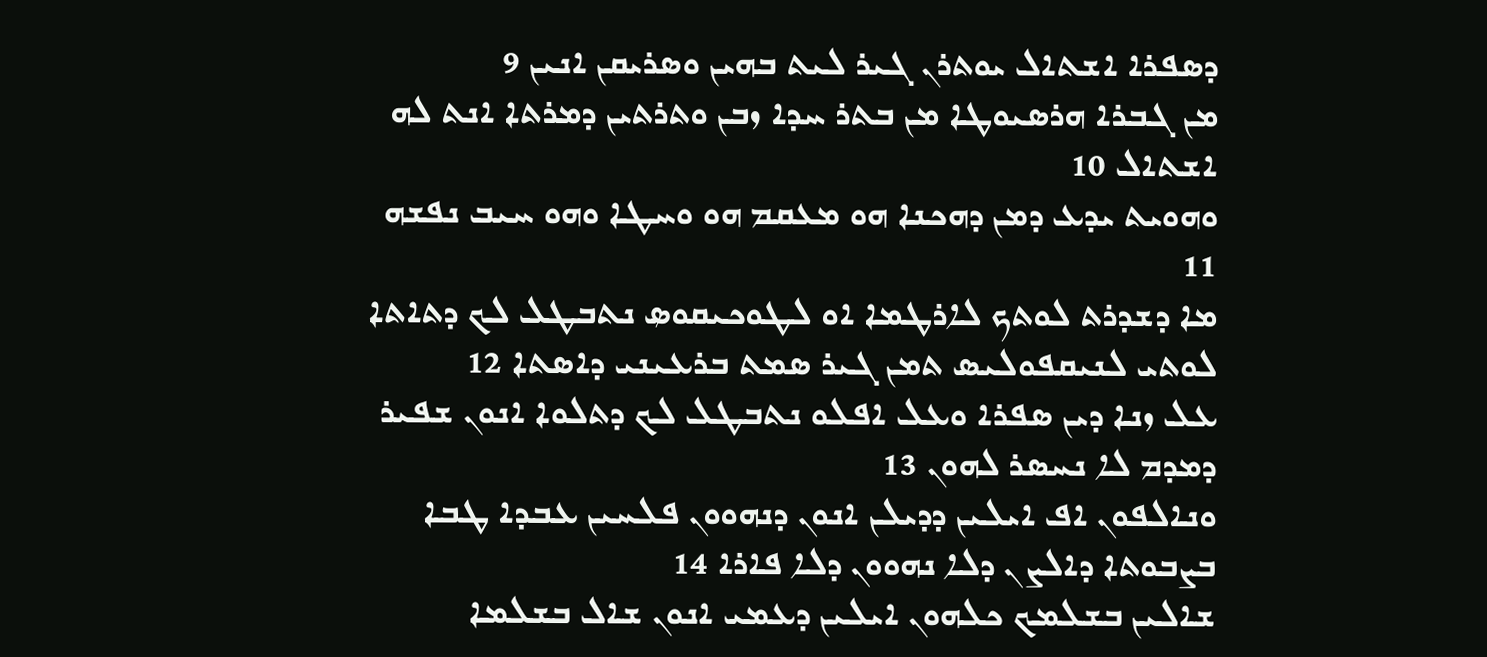ܕܤܦܪܐ ܐܫܬܐܠ ܝܘܬܪܢ ܓܝܪ ܠܝܬ ܒܗܝܢ ܘܤܪܝܩܢ ܐܢܝܢ 9
ܡܢ ܓܒܪܐ ܗܪܤܝܘܛܐ ܡܢ ܒܬܪ ܚܕܐ ܙܒܢ ܘܬܪܬܝܢ ܕܡܪܬܐ ܐܢܬ ܠܗ ܐܫܬܐܠ 10
ܘܗܘܝܬ ܝܕܥ ܕܡܢ ܕܗܟܢܐ ܗܘ ܡܥܩܡ ܗܘ ܘܚܛܐ ܘܗܘ ܚܝܒ ܢܦܫܗ 11
ܡܐ ܕܫܕܪܬ ܠܘܬܟ ܠܐܪܛܡܐ ܐܘ ܠܛܘܟܝܩܘܤ ܢܬܒܛܠ ܠܟ ܕܬܐܬܐ ܠܘܬܝ ܠܢܝܩܦܘܠܝܤ ܬܡܢ ܓܝܪ ܤܡܬ ܒܪܥܝܢܝ ܕܐܤܬܐ 12
ܥܠ ܙܢܐ ܕܝܢ ܤܦܪܐ ܘܥܠ ܐܦܠܘ ܢܬܒܛܠ ܠܟ ܕܬܠܘܐ ܐܢܘܢ ܫܦܝܪ ܕܡܕܡ ܠܐ ܢܚܤܪ ܠܗܘܢ 13
ܘܢܐܠܦܘܢ ܐܦ ܐܝܠܝܢ ܕܕܝܠܢ ܐܢܘܢ ܕܢܗܘܘܢ ܦܠܚܝܢ ܥܒܕܐ ܛܒܐ ܒܨܒܘܬܐ ܕܐܠܨܢ ܕܠܐ ܢܗܘܘܢ ܕܠܐ ܦܐܪܐ 14
ܫܐܠܝܢ ܒܫܠܡܟ ܟܠܗܘܢ ܐܝܠܝܢ ܕܥܡܝ ܐܢܘܢ ܫܐܠ ܒܫܠܡܐ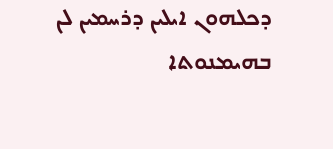ܕܟܠܗܘܢ ܐܝܠܝܢ ܕܪܚܡܝܢ ܠܢ ܒܗܝܡܢܘܬܐ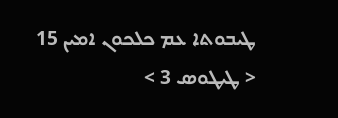ܛܝܒܘܬܐ ܥܡ ܟܠܟܘܢ ܐܡܝܢ 15
< ܛܝܛܘܣ 3 >